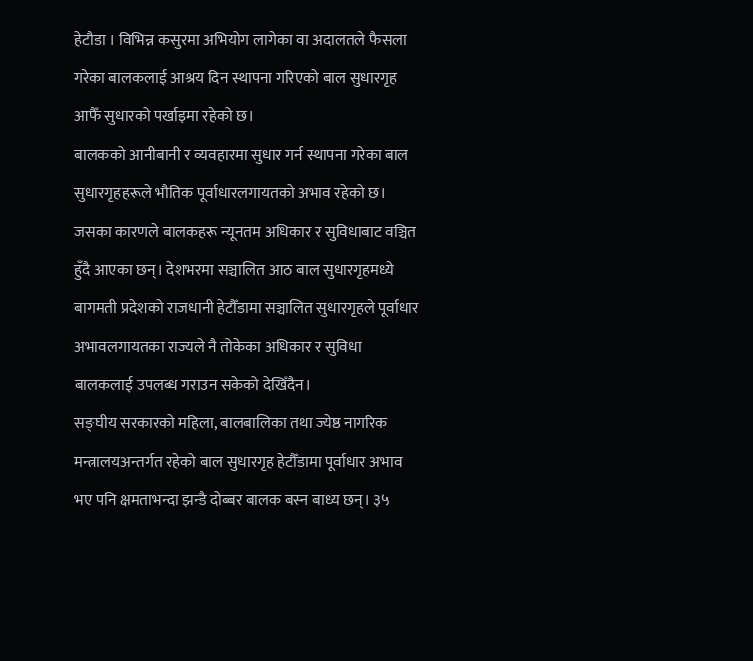हेटौडा । विभिन्न कसुरमा अभियोग लागेका वा अदालतले फैसला गरेका बालकलाई आश्रय दिन स्थापना गरिएको बाल सुधारगृह आफैँ सुधारको पर्खाइमा रहेको छ।
बालकको आनीबानी र व्यवहारमा सुधार गर्न स्थापना गरेका बाल सुधारगृहहरूले भौतिक पूर्वाधारलगायतको अभाव रहेको छ।
जसका कारणले बालकहरू न्यूनतम अधिकार र सुविधाबाट वञ्चित हुँदै आएका छन्। देशभरमा सञ्चालित आठ बाल सुधारगृहमध्ये बागमती प्रदेशको राजधानी हेटौँडामा सञ्चालित सुधारगृहले पूर्वाधार अभावलगायतका राज्यले नै तोकेका अधिकार र सुविधा बालकलाई उपलब्ध गराउन सकेको देखिँदैन।
सङ्घीय सरकारको महिला, बालबालिका तथा ज्येष्ठ नागरिक मन्त्रालयअन्तर्गत रहेको बाल सुधारगृह हेटौँडामा पूर्वाधार अभाव भए पनि क्षमताभन्दा झन्डै दोब्बर बालक बस्न बाध्य छन्। ३५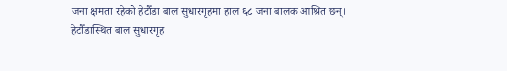जना क्षमता रहेको हेटौँडा बाल सुधारगृहमा हाल ६८ जना बालक आश्रित छन्।
हेटौँडास्थित बाल सुधारगृह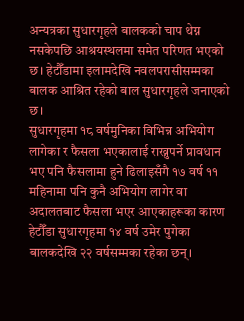अन्यत्रका सुधारगृहले बालकको चाप थेग्न नसकेपछि आश्रयस्थलमा समेत परिणत भएको छ। हेटौँडामा इलामदेखि नवलपरासीसम्मका बालक आश्रित रहेको बाल सुधारगृहले जनाएको छ।
सुधारगृहमा १८ वर्षमुनिका विभिन्न अभियोग लागेका र फैसला भएकालाई राख्नुपर्ने प्रावधान भए पनि फैसलामा हुने ढिलाइसँगै १७ वर्ष ११ महिनामा पनि कुनै अभियोग लागेर वा अदालतबाट फैसला भएर आएकाहरूका कारण हेटौँडा सुधारगृहमा १४ वर्ष उमेर पुगेका बालकदेखि २२ वर्षसम्मका रहेका छन्।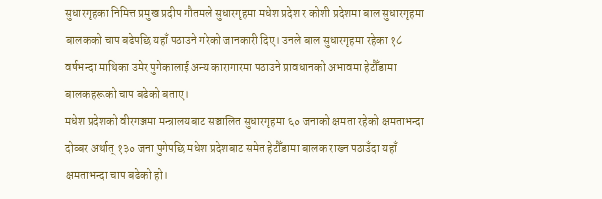सुधारगृहका निमित्त प्रमुख प्रदीप गौतमले सुधारगृहमा मधेश प्रदेश र कोशी प्रदेशमा बाल सुधारगृहमा बालकको चाप बढेपछि यहाँ पठाउने गरेको जानकारी दिए। उनले बाल सुधारगृहमा रहेका १८ वर्षभन्दा माथिका उमेर पुगेकालाई अन्य कारागारमा पठाउने प्रावधानको अभावमा हेटौँडामा बालकहरूको चाप बढेको बताए।
मधेश प्रदेशको वीरगञ्जमा मन्त्रालयबाट सञ्चालित सुधारगृहमा ६० जनाको क्षमता रहेको क्षमताभन्दा दोव्बर अर्थात् १३० जना पुगेपछि मधेश प्रदेशबाट समेत हेटौँडामा बालक राख्न पठाउँदा यहाँ क्षमताभन्दा चाप बढेको हो।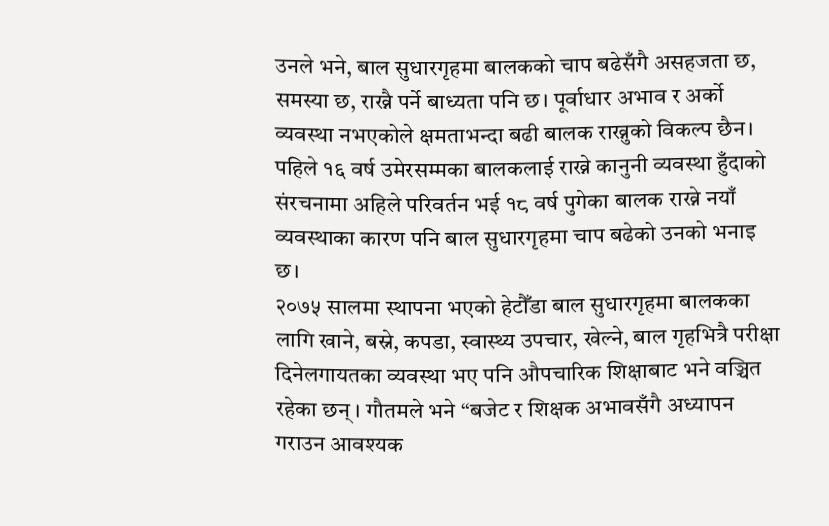उनले भने, बाल सुधारगृहमा बालकको चाप बढेसँगै असहजता छ, समस्या छ, राख्नै पर्ने बाध्यता पनि छ। पूर्वाधार अभाव र अर्को व्यवस्था नभएकोले क्षमताभन्दा बढी बालक राख्नुको विकल्प छैन। पहिले १६ वर्ष उमेरसम्मका बालकलाई राख्ने कानुनी व्यवस्था हुँदाको संरचनामा अहिले परिवर्तन भई १८ वर्ष पुगेका बालक राख्ने नयाँ व्यवस्थाका कारण पनि बाल सुधारगृहमा चाप बढेको उनको भनाइ छ।
२०७५ सालमा स्थापना भएको हेटौँडा बाल सुधारगृहमा बालकका लागि खाने, बस्ने, कपडा, स्वास्थ्य उपचार, खेल्ने, बाल गृहभित्रै परीक्षा दिनेलगायतका व्यवस्था भए पनि औपचारिक शिक्षाबाट भने वञ्चित रहेका छन्। गौतमले भने “बजेट र शिक्षक अभावसँगै अध्यापन गराउन आवश्यक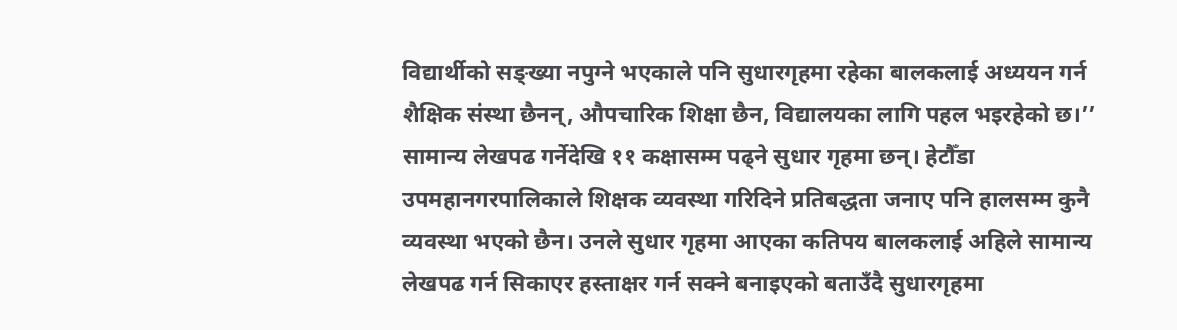विद्यार्थीको सङ्ख्या नपुग्ने भएकाले पनि सुधारगृहमा रहेका बालकलाई अध्ययन गर्न शैक्षिक संस्था छैनन्, औपचारिक शिक्षा छैन, विद्यालयका लागि पहल भइरहेको छ।’’
सामान्य लेखपढ गर्नेदेखि ११ कक्षासम्म पढ्ने सुधार गृहमा छन्। हेटौँडा उपमहानगरपालिकाले शिक्षक व्यवस्था गरिदिने प्रतिबद्धता जनाए पनि हालसम्म कुनै व्यवस्था भएको छैन। उनले सुधार गृहमा आएका कतिपय बालकलाई अहिले सामान्य लेखपढ गर्न सिकाएर हस्ताक्षर गर्न सक्ने बनाइएको बताउँदै सुधारगृहमा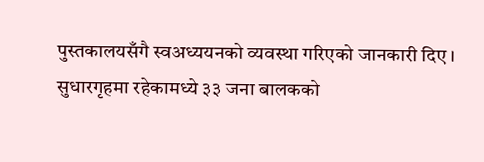पुस्तकालयसँगै स्वअध्ययनको व्यवस्था गरिएको जानकारी दिए ।
सुधारगृहमा रहेकामध्ये ३३ जना बालकको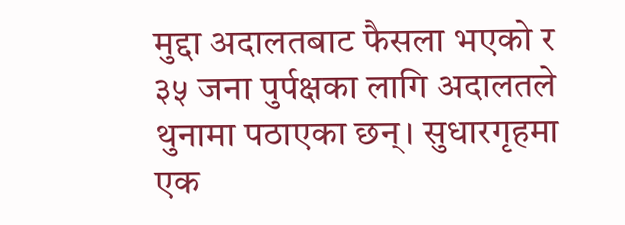मुद्दा अदालतबाट फैसला भएको र ३५ जना पुर्पक्षका लागि अदालतले थुनामा पठाएका छन्। सुधारगृहमा एक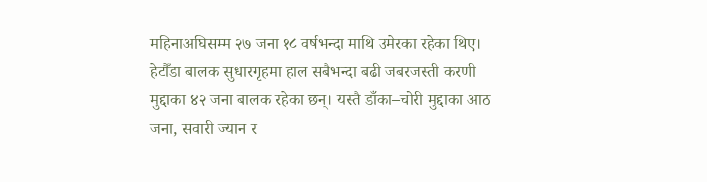महिनाअघिसम्म २७ जना १८ वर्षभन्दा माथि उमेरका रहेका थिए।
हेटौँडा बालक सुधारगृहमा हाल सबैभन्दा बढी जबरजस्ती करणी मुद्दाका ४२ जना बालक रहेका छन्। यस्तै डाँका–चोरी मुद्दाका आठ जना, सवारी ज्यान र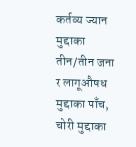कर्तव्य ज्यान मुद्दाका तीन/तीन जना र लागूऔषध मुद्दाका पाँच, चोरी मुद्दाका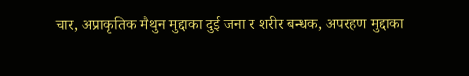चार, अप्राकृतिक मैथुन मुद्दाका दुई जना र शरीर बन्धक, अपरहण मुद्दाका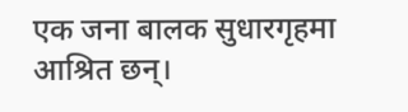एक जना बालक सुधारगृहमा आश्रित छन्।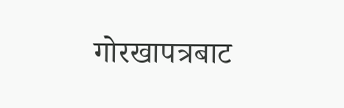गोरखापत्रबाट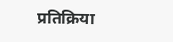प्रतिक्रिया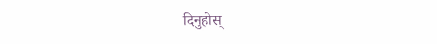दिनुहोस्